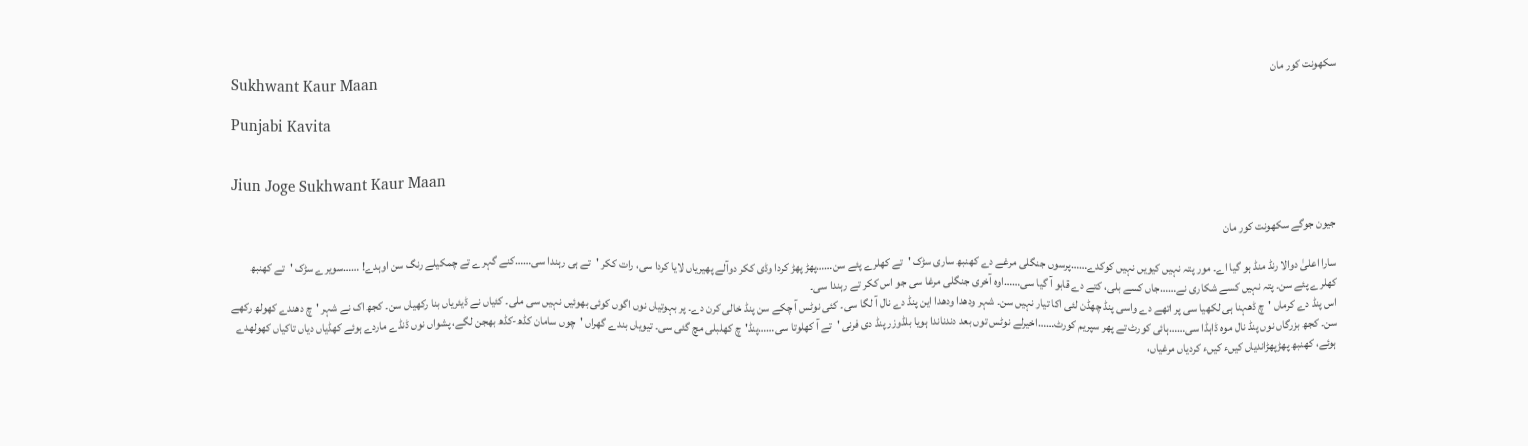سکھونت کور مان
Sukhwant Kaur Maan

Punjabi Kavita


Jiun Joge Sukhwant Kaur Maan

جیون جوگے سکھونت کور مان

سارا اعلیٰ دوالا رنڈ منڈ ہو گیا اے۔ مور پتہ نہیں کیویں نہیں کوکدے……پرسوں جنگلی مرغے دے کھنبھ ساری سڑک 'تے کھلرے پئے سن……پھڑ پھڑ کردا وڈی ککر دوآلے پھیریاں لایا کردا سی، رات ککر 'تے ہی رہندا سی……کنے گہرے تے چمکیلے رنگ سن اوہدے! ……سویرے سڑک 'تے کھنبھ کھلرے پئے سن۔ پتہ نہیں کسے شکاری نے……جاں کسے بلی، کتے دے قابو آ گیا سی……اوہ آخری جنگلی مرغا سی جو اس ککر تے رہندا سی۔
اس پنڈ دے کرماں 'چ ڈھہنا ہی لکھیا سی پر اتھے دے واسی پنڈ چھڈن لئی اکا تیار نہیں سن۔ شہر ودھدا ودھدا این پنڈ دے نال آ لگا سی۔ کئی نوٹس آ چکے سن پنڈ خالی کرن دے۔ پر بہوتیاں نوں اگوں کوئی بھوئیں نہیں سی ملی۔ کئیاں نے ڈیئریاں بنا رکھیاں سن۔ کجھ اک نے شہر 'چ دھندے کھولھ رکھے سن۔ کجھ بزرگاں نوں پنڈ نال موہ ڈاہڈا سی……ہائی کورٹ تے پھر سپریم کورٹ……اخیرلے نوٹس توں بعد دندناندا ہویا بلڈوزر پنڈ دی فرنی 'تے آ کھلوتا سی……پنڈ'چ کھلبلی مچ گئی سی۔ تیویاں بندے گھراں 'چوں سامان کڈھ-کڈھ بھجن لگے، پشواں نوں ڈنڈے ماردے ہوئے کھڈیاں دیاں تاکیاں کھولھدے ہوئے، کھنبھ پھڑپھڑاندیاں کیںء کیںء کردیاں مرغیاں،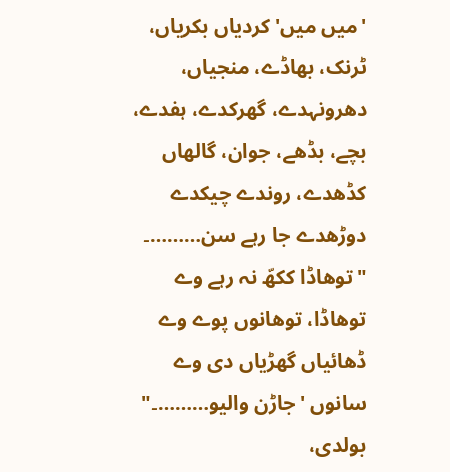'میں میں' کردیاں بکریاں، ٹرنک، بھاڈے، منجیاں، دھرونہدے، گھرکدے، ہفدے، بچے، بڈھے، جوان، گالھاں کڈھدے، روندے چیکدے دوڑھدے جا رہے سن………۔
"توھاڈا ککھّ نہ رہے وے توھاڈا، توھانوں پوے وے ڈھائیاں گھڑیاں دی وے سانوں 'جاڑن والیو………۔" بولدی،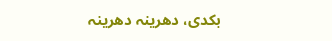بکدی، دھرینہ دھرینہ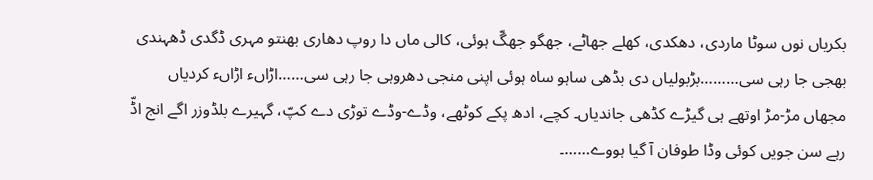بکریاں نوں سوٹا ماردی، دھکدی، کھلے جھاٹے، جھگو جھگّ ہوئی، کالی ماں دا روپ دھاری بھنتو مہری ڈگدی ڈھہندی بھجی جا رہی سی………بڑبولیاں دی بڈھی ساہو ساہ ہوئی اپنی منجی دھروہی جا رہی سی……اڑاںء اڑاںء کردیاں مجھاں مڑ-مڑ اوتھے ہی گیڑے کڈھی جاندیاں۔ کچے، ادھ پکے کوٹھے، وڈے-وڈے توڑی دے کپّ، گہیرے بلڈوزر اگے انج اڈّ رہے سن جویں کوئی وڈا طوفان آ گیا ہووے……۔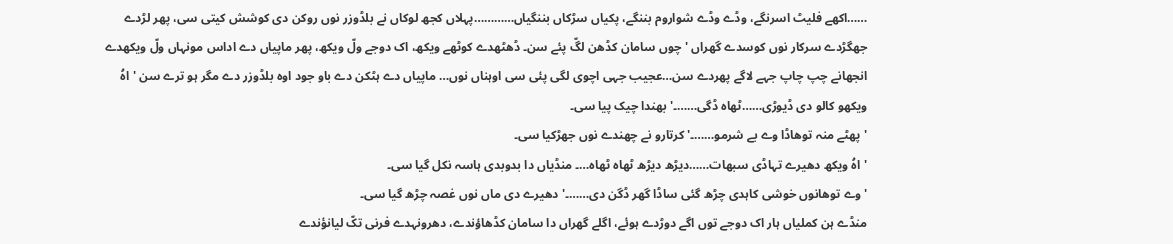……اکھے فلیٹ اسرنگے، وڈے وڈے شواروم بننگے، پکیاں سڑکاں بننگیاں…………پہلاں کجھ لوکاں نے بلڈوزر نوں روکن دی کوشش کیتی سی، پھر لڑدے جھگڑدے سرکار نوں کوسدے گھراں 'چوں سامان کڈھن لگّ پئے سن۔ ڈھٹھدے کوٹھے ویکھ، اک دوجے ولّ ویکھ، پھر ماپیاں دے اداس مونہاں ولّ ویکھدے انجھانے چپ چاپ جہے لاگے پھردے سن…عجیب جہی اچوی لگی پئی سی اوہناں نوں… ماپیاں دے ہٹکن دے باو جود اوہ بلڈوزر دے مگر ہو ترے سن 'اہُ ویکھو کالو دی ڈیوڑی……ٹھاہ ڈگی……۔' بھندا چیک پیا سی۔
'پھٹے منہ توھاڈا وے بے شرمو……۔' کرتارو نے چھندے نوں جھڑکیا سی۔
'اہُ ویکھ دھیرے تہاڈی سبھات……دیڑھ دیڑھ ٹھاہ ٹھاہ…۔ منڈیاں دا بدوبدی ہاسہ نکل گیا سی۔
'وے توھانوں خوشی کاہدی چڑھ گئی ساڈا گھر ڈگن دی……۔' دھیرے دی ماں نوں غصہ چڑھ گیا سی۔
منڈے ہن کملیاں ہار اک دوجے توں اگے دوڑدے ہوئے، اگلے گھراں دا سامان کڈھاؤندے، دھرونہدے فرنی تکّ لیانؤندے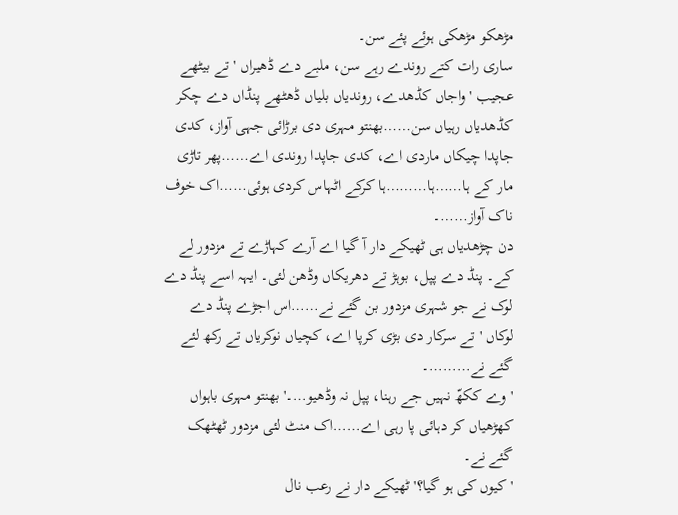مڑھکو مڑھکی ہوئے پئے سن۔
ساری رات کتے روندے رہے سن، ملبے دے ڈھیراں 'تے بیٹھے عجیب 'واجاں کڈھدے، روندیاں بلیاں ڈھٹھے پنڈاں دے چکر کڈھدیاں رہیاں سن……بھنتو مہری دی برڑائی جہی آواز، کدی جاپدا چیکاں ماردی اے، کدی جاپدا روندی اے……پھر تاڑی مار کے ہا……ہا………ہا کرکے اٹہاس کردی ہوئی……اک خوف ناک آواز……۔
دن چڑھدیاں ہی ٹھیکے دار آ گیا اے آرے کہاڑے تے مزدور لے کے۔ پنڈ دے پپل، بوہڑ تے دھریکاں وڈھن لئی۔ ایہہ اسے پنڈ دے لوک نے جو شہری مزدور بن گئے نے……اس اجڑے پنڈ دے لوکاں 'تے سرکار دی بڑی کرپا اے، کچیاں نوکریاں تے رکھ لئے گئے نے………۔
'وے ککھّ نہیں جے رہنا، پپل نہ وڈھیو…۔' بھنتو مہری باہواں کھڑھیاں کر دہائی پا رہی اے……اک منٹ لئی مزدور ٹھٹھک گئے نے۔
'کیوں کی ہو گیا؟' ٹھیکے دار نے رعب نال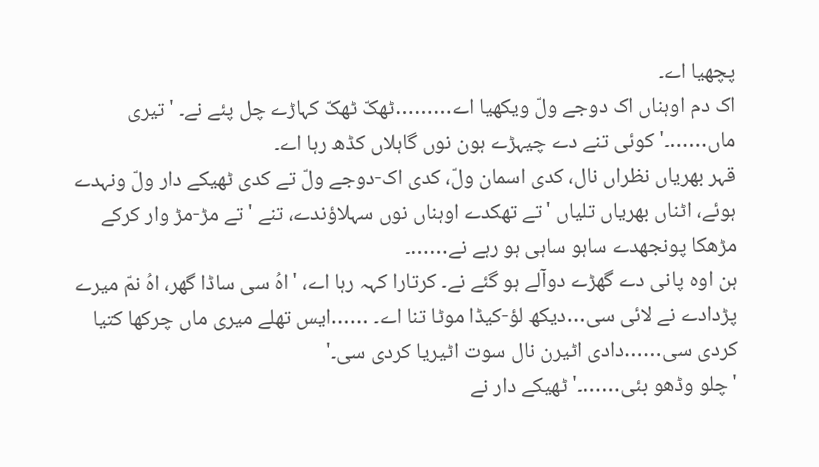پچھیا اے۔
اک دم اوہناں اک دوجے ولّ ویکھیا اے………ٹھکّ ٹھکّ کہاڑے چل پئے نے۔ 'تیری ماں……۔' کوئی تنے دے چیہڑے ہون نوں گاہلاں کڈھ رہا اے۔
قہر بھریاں نظراں نال، کدی اسمان ولّ، کدی اک-دوجے ولّ تے کدی ٹھیکے دار ولّ ونہدے ہوئے، اٹناں بھریاں تلیاں 'تے تھکدے اوہناں نوں سہلاؤندے، تنے 'تے مڑ-مڑ وار کرکے مڑھکا پونجھدے ساہو ساہی ہو رہے نے……۔
ہن اوہ پانی دے گھڑے دوآلے ہو گئے نے۔ کرتارا کہہ رہا اے، 'اہُ سی ساڈا گھر، اہُ نمّ میرے پڑدادے نے لائی سی…دیکھ لؤ-کیڈا موٹا تنا اے۔ ……ایس تھلے میری ماں چرکھا کتیا کردی سی……دادی اٹیرن نال سوت اٹیریا کردی سی۔'
'چلو وڈھو بئی……۔' ٹھیکے دار نے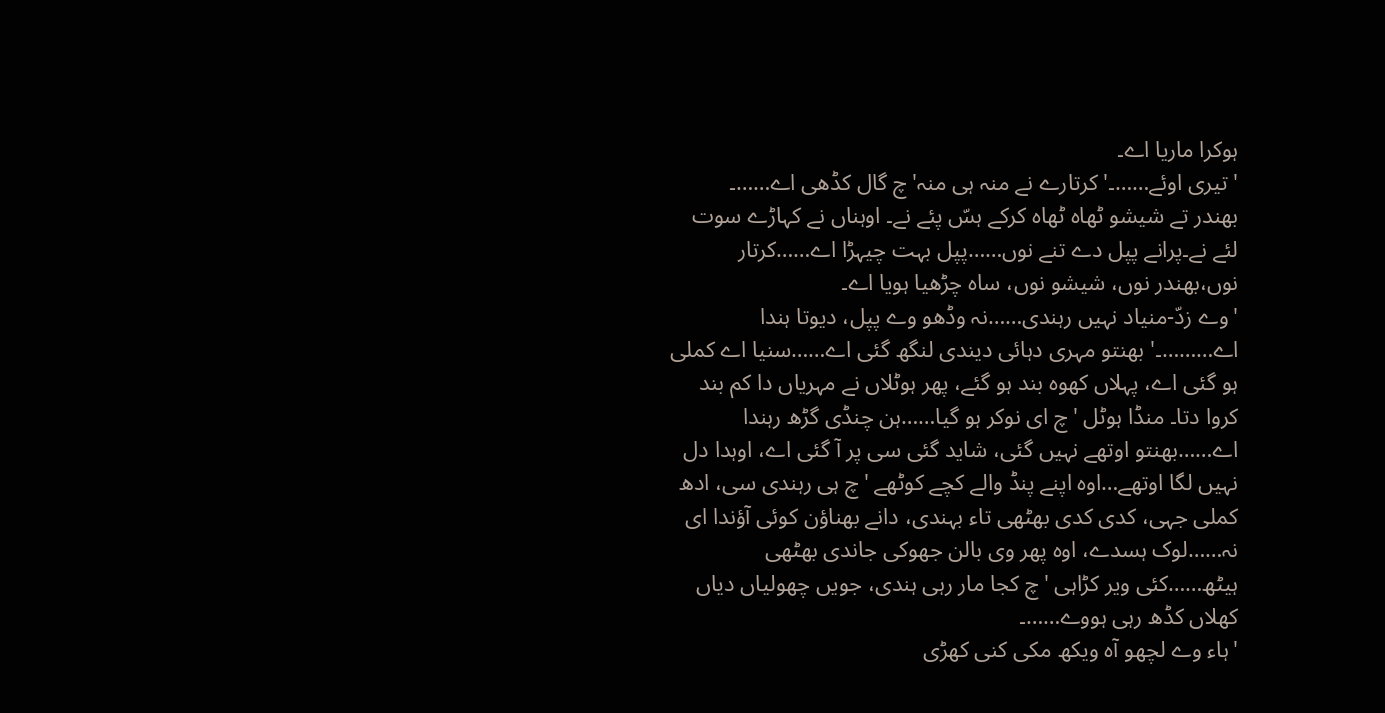ہوکرا ماریا اے۔
'تیری اوئے……۔' کرتارے نے منہ ہی منہ'چ گال کڈھی اے……۔
بھندر تے شیشو ٹھاہ ٹھاہ کرکے ہسّ پئے نے۔ اوہناں نے کہاڑے سوت لئے نے۔پرانے پپل دے تنے نوں……پپل بہت چیہڑا اے……کرتار نوں،بھندر نوں، شیشو نوں، ساہ چڑھیا ہویا اے۔
'وے زدّ-منیاد نہیں رہندی……نہ وڈھو وے پپل، دیوتا ہندا اے………۔' بھنتو مہری دہائی دیندی لنگھ گئی اے……سنیا اے کملی ہو گئی اے، پہلاں کھوہ بند ہو گئے، پھر ہوٹلاں نے مہریاں دا کم بند کروا دتا۔ منڈا ہوٹل 'چ ای نوکر ہو گیا……ہن چنڈی گڑھ رہندا اے……بھنتو اوتھے نہیں گئی، شاید گئی سی پر آ گئی اے، اوہدا دل نہیں لگا اوتھے…اوہ اپنے پنڈ والے کچے کوٹھے 'چ ہی رہندی سی، ادھ کملی جہی، کدی کدی بھٹھی تاء بہندی، دانے بھناؤن کوئی آؤندا ای نہ……لوک ہسدے، اوہ پھر وی بالن جھوکی جاندی بھٹھی ہیٹھ……کئی ویر کڑاہی 'چ کجا مار رہی ہندی، جویں چھولیاں دیاں کھلاں کڈھ رہی ہووے……۔
'ہاء وے لچھو آہ ویکھ مکی کنی کھڑی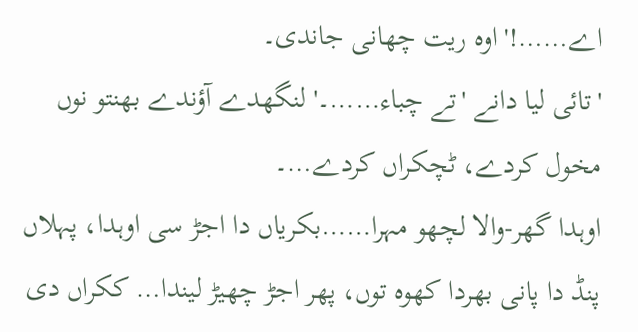اے……!' اوہ ریت چھانی جاندی۔
'تائی لیا دانے 'تے چباء……۔' لنگھدے آؤندے بھنتو نوں مخول کردے، ٹچکراں کردے…۔
اوہدا گھر-والا لچھو مہرا……بکریاں دا اجڑ سی اوہدا، پہلاں پنڈ دا پانی بھردا کھوہ توں، پھر اجڑ چھیڑ لیندا… ککراں دی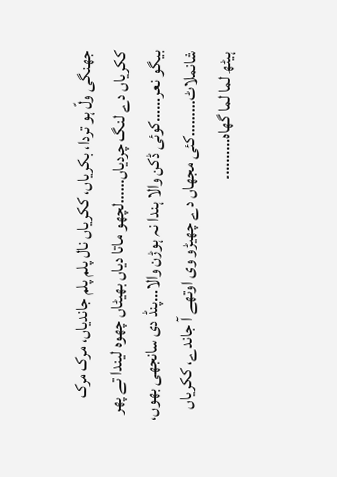جھنگی ولّ ہو تردا، بکریاں، ککریاں نال پلم پلم جاندیاں، مرک مرک ککریاں دے لنگ چردیاں……لچھو ماتا دیاں بھیٹاں چھوہ لیندا تے پھر بیگو نعر……کوئی ڈکن والا ہندا نہ ہوڑن والا…پنڈ دی سانجھی بھوں، شانملاٹ………کئی مجھاں دے چھیڑو وی اوتھے آ جاندے، ککریاں ہیٹھ لما لما گھاہ………۔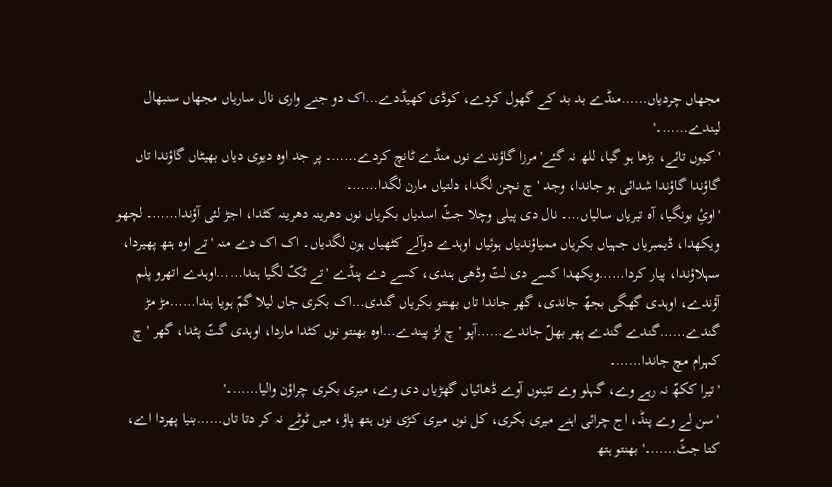مجھاں چردیاں……منڈے بد بد کے گھول کردے، کوڈی کھیڈدے…اک دو جنے واری نال ساریاں مجھاں سنبھال لیندے……۔'
'کیوں تائے، بڑھا ہو گیا، للھ نہ گئے' مرزا گاؤندے نوں منڈے ٹانچ کردے……۔ پر جد اوہ دیوی دیاں بھیٹاں گاؤندا تاں گاؤندا گاؤندا شدائی ہو جاندا، وجد 'چ نچن لگدا، دلتیاں مارن لگدا……۔
'اوئِ بونگیا، آہ تیریاں سالیاں…۔ نال دی پیلی وچلا جٹّ اسدیاں بکریاں نوں دھرینہ دھرینہ کٹدا، اجڑ لئی آؤندا……۔ لچھو ویکھدا، ڈیمبریاں جہیاں بکریاں ممیاؤندیاں ہوئیاں اوہدے دوآلے کٹھیاں ہون لگدیاں۔ اک اک دے منہ 'تے اوہ ہتھ پھیردا، سہلاؤندا، پیار کردا……ویکھدا کسے دی لتّ وڈھی ہندی، کسے دے پنڈے 'تے ٹکّ لگیا ہندا……اوہدے اتھرو پلم آؤندے، اوہدی گھگی بجھّ جاندی، گھر جاندا تاں بھنتو بکریاں گندی…اک بکری جاں لیلا گمّ ہویا ہندا……مڑ مڑ گندے……گندے گندے پھر بھلّ جاندے……آپو 'چ لڑ پیندے…اوہ بھنتو نوں کٹدا ماردا، اوہدی گتّ پٹدا، گھر 'چ کہرام مچ جاندا……۔
'تیرا ککھّ نہ رہے وے، گہلو وے تئینوں آوے ڈھائیاں گھڑیاں دی وے، میری بکری چراؤن والیا……۔'
'سن لے وے پنڈ، اج چرائی اہنے میری بکری، کل نوں میری کڑی نوں ہتھ پاؤ، میں ٹوٹے نہ کر دتا تاں……بنیا پھردا اے، کتا جٹّ……۔' بھنتو ہتھ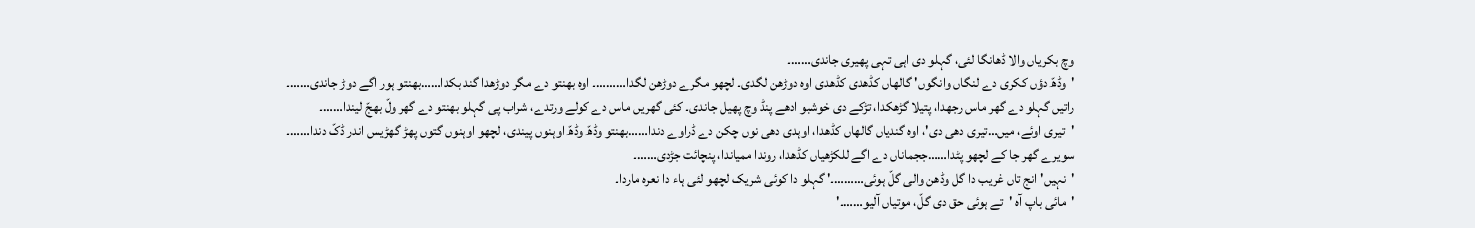وچ بکریاں والا ڈھانگا لئی، گہلو دی اہی تہی پھیری جاندی……۔
'وڈھّ دؤں ککری دے لنگاں وانگوں' گالھاں کڈھدی کڈھدی اوہ دوڑھن لگدی۔ لچھو مگرے دوڑھن لگدا………۔ اوہ بھنتو دے مگر دوڑھدا گند بکدا……بھنتو ہور اگے دوڑ جاندی……۔
راتیں گہلو دے گھر ماس رجھدا، پتیلا گڑھکدا، تڑکے دی خوشبو ادھے پنڈ وچ پھیل جاندی۔ کئی گھریں ماس دے کولے ورتدے، شراب پی گہلو بھنتو دے گھر ولّ بھجّ لیندا……۔
'تیری اوئے، میں…تیری دھی دی'، اوہ گندیاں گالھاں کڈھدا، اوہدی دھی نوں چکن دے ڈراوے دندا……بھنتو وڈھّ وڈھّ اوہنوں پیندی، لچھو اوہنوں گتوں پھڑ گھڑیس اندر ڈکّ دندا……۔
سویرے گھر جا کے لچھو پٹدا……ججماناں دے اگے للکڑھیاں کڈھدا، روندا ممیاندا، پنچائت جڑدی……۔
'نہیں' انج تاں غریب دا گل وڈھن والی گلّ ہوئی………۔' گہلو دا کوئی شریک لچھو لئی ہاء دا نعرہ ماردا۔
'مائی باپ آہ 'تے ہوئی حق دی گلّ، موتیاں آلیو……۔'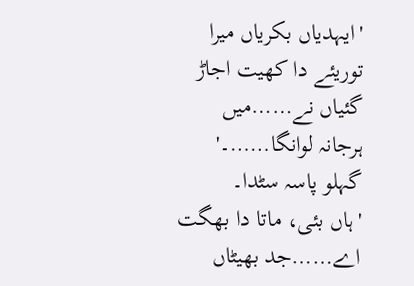'ایہدیاں بکریاں میرا توریئے دا کھیت اجاڑ گئیاں نے……میں ہرجانہ لوانگا……۔' گہلو پاسہ سٹدا۔
'ہاں بئی، ماتا دا بھگت اے……جد بھیٹاں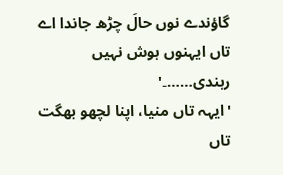گاؤندے نوں حالَ چڑھ جاندا اے تاں ایہنوں ہوش نہیں رہندی……۔'
'ایہہ تاں منیا، اپنا لچھو بھگت تاں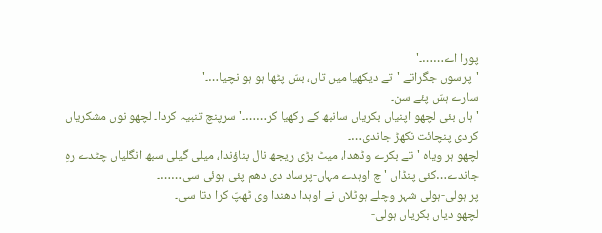پورا اے……۔'
'پرسوں جگراتے 'تے دیکھیا میں تاں، بسّ پٹھا ہو ہو نچیا…۔'
سارے ہسّ پئے سن۔
'ہاں بئی لچھو اپنیاں بکریاں سانبھ کے رکھیا کر……۔' سرپنچ تنبیہ کردا۔ لچھو نوں مشکریاں کردی پنچائت نکھڑ جاندی…۔
لچھو ہر ویاہ 'تے بکرے وڈھدا، میٹ بڑی ریجھ نال بناؤندا، میلی گیلی سبھ انگلیاں چٹدے رہِ جاندے…کئی پنڈاں 'چ اوہدے مہاں-پرساد دی دھم پئی ہوئی سی……۔
پر ہولی-ہولی شہر وچلے ہوٹلاں نے اوہدا دھندا وی ٹھپّ کرا دتا سی۔
لچھو دیاں بکریاں ہولی-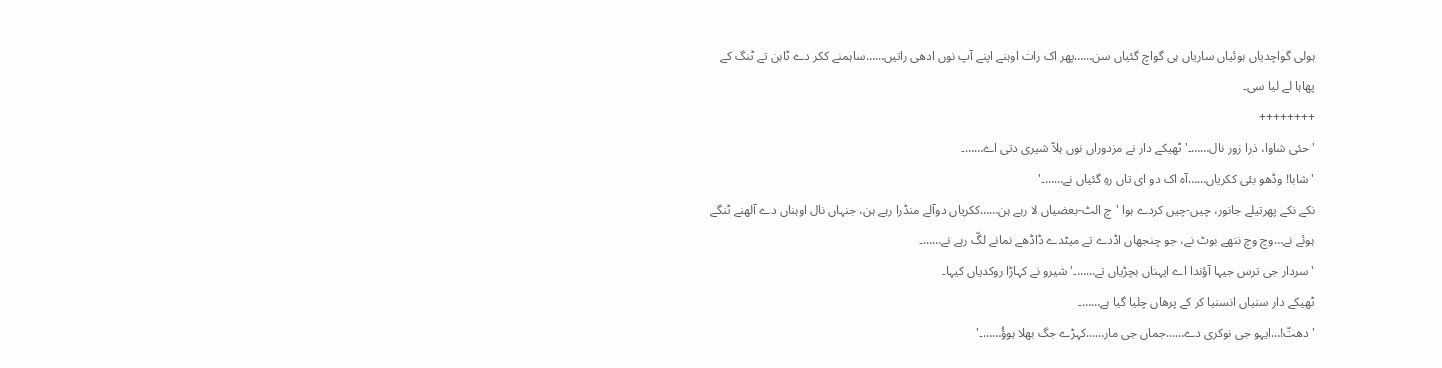ہولی گواچدیاں ہوئیاں ساریاں ہی گواچ گئیاں سن……پھر اک رات اوہنے اپنے آپ نوں ادھی راتیں……ساہمنے ککر دے ٹاہن تے ٹنگ کے پھاہا لے لیا سی۔
++++++++
'حئی شاوا، ذرا زور نال……۔' ٹھیکے دار نے مزدوراں نوں ہلاّ شیری دتی اے……۔
'شابا! وڈھو بئی ککریاں……آہ اک دو ای تاں رہِ گئیاں نے……۔'
نکے نکے پھرتیلے جانور، چیں-چیں کردے ہوا 'چ الٹ-بعضیاں لا رہے ہن……ککریاں دوآلے منڈرا رہے ہن، جنہاں نال اوہناں دے آلھنے ٹنگے ہوئے نے…وچ وچ ننھے بوٹ نے، جو چنجھاں اڈدے تے میٹدے ڈاڈھے نمانے لگّ رہے نے……۔
'سردار جی ترس جیہا آؤندا اے ایہناں بچڑیاں تے……۔' شیرو نے کہاڑا روکدیاں کیہا۔
ٹھیکے دار سنیاں انسنیا کر کے پرھاں چلیا گیا ہے……۔
'دھتّ!…ایہو جی نوکری دے……جماں جی مار……کہڑے جگ بھلا ہوؤُ……۔'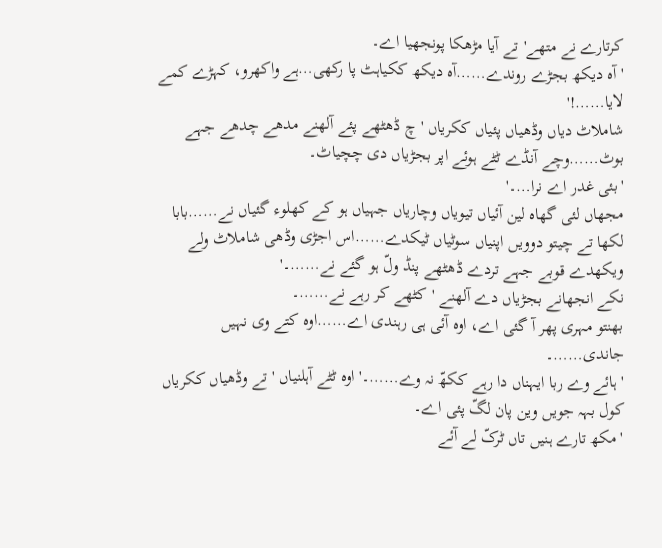کرتارے نے متھے'تے آیا مڑھکا پونجھیا اے۔
'آہ دیکھ بجڑے روندے……آہ دیکھ ککیاہٹ پا رکھی…ہے واکھرو، کہڑے کمے لایا……!'
شاملاٹ دیاں وڈھیاں پئیاں ککریاں 'چ ڈھٹھے پئے آلھنے مدھے چدھے جہے بوٹ……وچے آنڈے ٹٹے ہوئے اپر بجڑیاں دی چچیاٹ۔
'بئی غدر اے نرا…۔'
مجھاں لئی گھاہ لین آئیاں تیویاں وچاریاں جہیاں ہو کے کھلوء گئیاں نے……بابا لکھا تے چیتو دوویں اپنیاں سوٹیاں ٹیکدے……اس اجڑی وڈھی شاملاٹ ولے ویکھدے قوبے جہے تردے ڈھٹھے پنڈ ولّ ہو گئے نے……۔'
نکے انجھانے بجڑیاں دے آلھنے 'کٹھے کر رہے نے……۔
بھنتو مہری پھر آ گئی اے، اوہ آئی ہی رہندی اے……اوہ کتے وی نہیں جاندی……۔
'ہائے وے ربا ایہناں دا رہے ککھّ نہ وے……۔' اوہ ٹٹے آہلنیاں 'تے وڈھیاں ککریاں کول بہہ جویں وین پان لگّ پئی اے۔
'مکھ تارے ہنیں تاں ٹرکّ لے آئے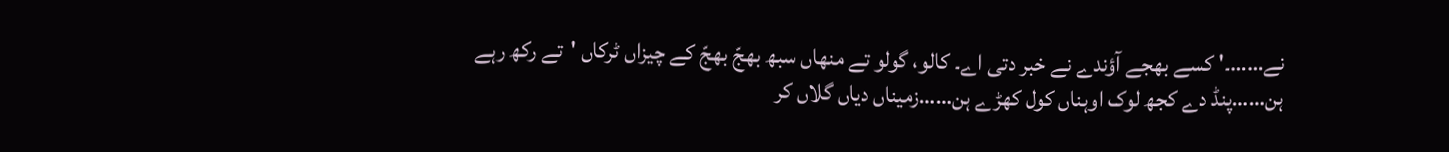نے……۔' کسے بھجے آؤندے نے خبر دتی اے۔ کالو، گولو تے منھاں سبھ بھجّ بھجّ کے چیزاں ٹرکاں 'تے رکھ رہے ہن……پنڈ دے کجھ لوک اوہناں کول کھڑے ہن……زمیناں دیاں گلاں کر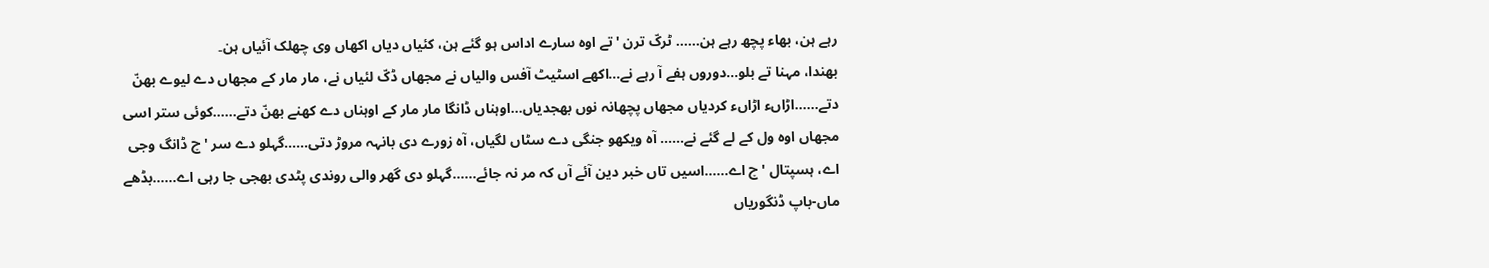رہے ہن، بھاء پچھ رہے ہن…… ٹرکّ ترن 'تے اوہ سارے اداس ہو گئے ہن، کئیاں دیاں اکھاں وی چھلک آئیاں ہن۔
بھندا، مہنا تے بلو…دوروں ہفے آ رہے نے…اکھے اسٹیٹ آفس والیاں نے مجھاں ڈکّ لئیاں نے، مار مار کے مجھاں دے لیوے بھنّ دتے……اڑاںء اڑاںء کردیاں مجھاں پچھانہ نوں بھجدیاں…اوہناں ڈانگا مار مار کے اوہناں دے کھنے بھنّ دتے……کوئی ستر اسی مجھاں اوہ ول کے لے گئے نے…… آہ ویکھو جنگی دے سٹاں لگیاں، آہ زورے دی بانہہ مروڑ دتی……گہلو دے سر 'چ ڈانگ وجی اے، ہسپتال 'چ اے……اسیں تاں خبر دین آئے آں کہ مر نہ جائے……گہلو دی گھر والی روندی پٹدی بھجی جا رہی اے……بڈھے ماں-باپ ڈنگوریاں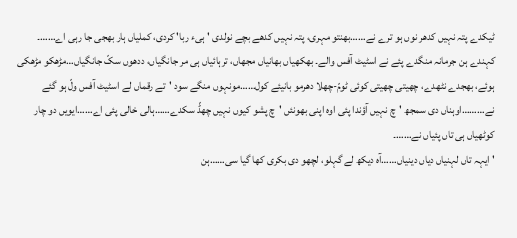ٹیکدے پتہ نہیں کدھر نوں ہو ترے نے……بھنتو مہری، پتہ نہیں کدھے بچے نولدی 'ہیء ربا' کردی، کملیاں ہار بھجی جا رہی اے……۔
کہندے ہن جرمانہ منگدے پئے نے اسٹیٹ آفس والے۔ بھکھیاں بھانیاں مجھاں، ترہائیاں ہی مر جانگیاں، ددھوں سکّ جانگیاں…مڑھکو مڑھکی ہوئے، بھجدے نٹھدے، چھیتی چھیتی کوئی ٹومّ-چھلا دھرمو بانیئے کول……مونہوں منگے سود 'تے رقماں لے اسٹیٹ آفس ولّ ہو گئے نے………اوہناں دی سمجھ 'چ نہیں آؤندا پئی اوہ اپنی بھونئں 'چ پشو کیوں نہیں چھڈّ سکدے……ہالی خالی پئی اے……ایویں دو چار کوٹھیاں ہی تاں پئیاں نے……۔
'ایہہ تاں لہنیاں دیاں دینیاں……آہ دیکھ لے گہلو، لچھو دی بکری کھا گیا سی……ہن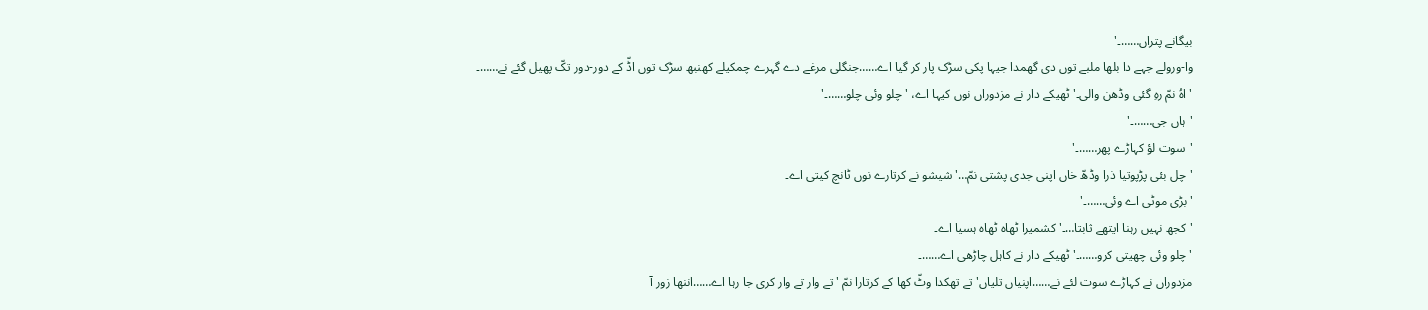بیگانے پتراں……۔'
وا-ورولے جہے دا بلھا ملبے توں دی گھمدا جیہا پکی سڑک پار کر گیا اے……جنگلی مرغے دے گہرے چمکیلے کھنبھ سڑک توں اڈّ کے دور-دور تکّ پھیل گئے نے……۔
'اہُ نمّ رہِ گئی وڈھن والی۔' ٹھیکے دار نے مزدوراں نوں کیہا اے، 'چلو وئی چلو……۔'
'ہاں جی……۔'
'سوت لؤ کہاڑے پھر……۔'
'چل بئی پڑپوتیا ذرا وڈھّ خاں اپنی جدی پشتی نمّ…' شیشو نے کرتارے نوں ٹانچ کیتی اے۔
'بڑی موٹی اے وئی……۔'
'کجھ نہیں رہنا ایتھے ثابتا…۔' کشمیرا ٹھاہ ٹھاہ ہسیا اے۔
'چلو وئی چھیتی کرو……۔' ٹھیکے دار نے کاہل چاڑھی اے……۔
مزدوراں نے کہاڑے سوت لئے نے……اپنیاں تلیاں'تے تھکدا وٹّ کھا کے کرتارا نمّ 'تے وار تے وار کری جا رہا اے……اننھا زور آ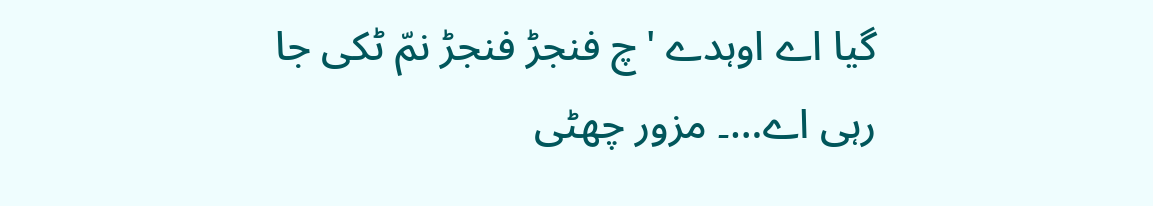گیا اے اوہدے 'چ فنجڑ فنجڑ نمّ ٹکی جا رہی اے…۔ مزور چھٹی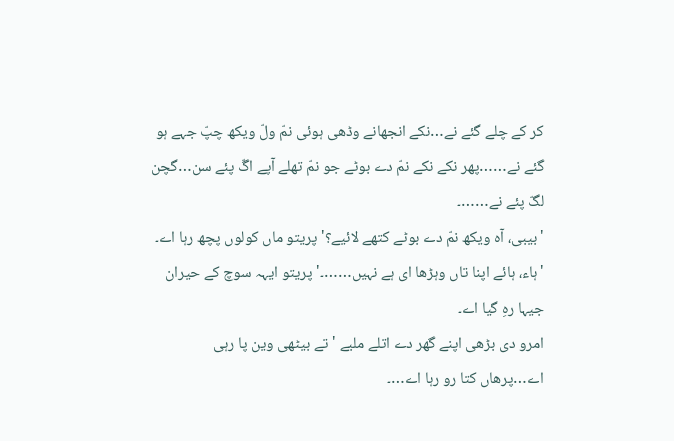کر کے چلے گئے نے…نکے انجھانے وڈھی ہوئی نمّ ولّ ویکھ چپّ جہے ہو گئے نے……پھر نکے نکے نمّ دے بوٹے جو نمّ تھلے آپے اگّ پئے سن…گچن لگّ پئے نے……۔
'بیبی، آہ ویکھ نمّ دے بوٹے کتھے لائیے؟' پریتو ماں کولوں پچھ رہا اے۔
'ہاء، ہائے اپنا تاں وہڑھا ای ہے نہیں……۔' پریتو ایہہ سوچ کے حیران جیہا رہِ گیا اے۔
امرو دی بڑھی اپنے گھر دے اتلے ملبے 'تے بیٹھی وین پا رہی اے…پرھاں کتا رو رہا اے…۔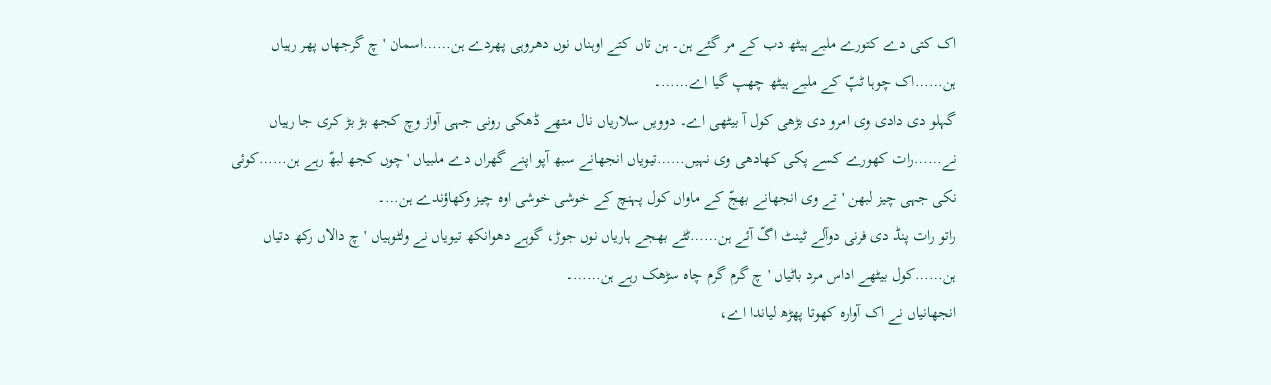اک کتی دے کتورے ملبے ہیٹھ دب کے مر گئے ہن۔ ہن تاں کتے اوہناں نوں دھروہی پھردے ہن……اسمان 'چ گرجھاں پھر رہیاں ہن……اک چوہا ٹپّ کے ملبے ہیٹھ چھپ گیا اے……۔
گہلو دی دادی وی امرو دی بڑھی کول آ بیٹھی اے۔ دوویں سلاریاں نال متھے ڈھکی رونی جہی آواز وچ کجھ بڑ بڑ کری جا رہیاں نے……رات کھورے کسے پکی کھادھی وی نہیں……تیویاں انجھانے سبھ آپو اپنے گھراں دے ملبیاں 'چوں کجھ لبھّ رہے ہن……کوئی نکی جہی چیز لبھن 'تے وی انجھانے بھجّ کے ماواں کول پہنچ کے خوشی خوشی اوہ چیز وکھاؤندے ہن…۔
راتو رات پنڈ دی فرنی دوآلے ٹینٹ اگّ آئے ہن……ٹٹے بھجے ہاریاں نوں جوڑ، گوہے دھوانکھ تیویاں نے ولٹوہیاں 'چ دالاں رکھ دتیاں ہن……کول بیٹھے اداس مرد باٹیاں 'چ گرم گرم چاہ سڑھک رہے ہن……۔
انجھانیاں نے اک آوارہ کھوتا پھڑھ لیاندا اے،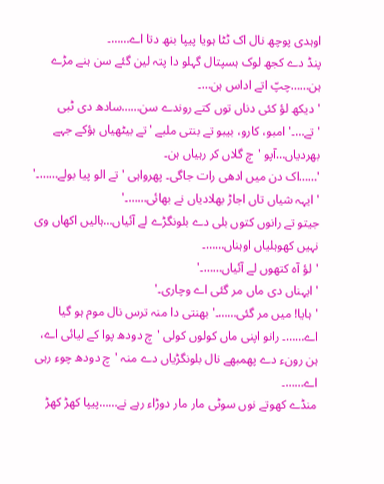اوہدی پوچھ نال اک ٹٹا ہویا پیپا بنھ دتا اے……۔
پنڈ دے کجھ لوک ہسپتال گہلو دا پتہ لین گئے سن ہنے مڑے ہن……چپّ اتے اداس ہن…۔
'دیکھ لؤ کئی دناں توں کتے روندے سن……سادھ دی ٹبی 'تے…۔' امبو، کارو، بیبو تے بنتی ملبے 'تے بیٹھیاں ہؤکے جہے بھردیاں…آپو 'چ گلاں کر رہیاں ہن۔
'……اک دن میں ادھی رات جاگی۔ پھرواہی 'تے الو پیا بولے……۔'
'ایہہ شیاں تاں اجاڑ بھلادیاں نے بھائی……۔'
جیتو تے رانوں کتوں بلی دے بلونگڑے لے آئیاں…ہالیں اکھاں وی نہیں کھوہلیاں اوہناں……۔
'لؤ آہ کتھوں لے آئیاں……۔'
'ایہناں دی ماں مر گئی اے وچاری۔'
'ہایا! میں مر گئی……۔' بھنتی دا منہ ترس نال موم ہو گیا اے……۔ رانو اپنی ماں کولوں کولی 'چ دودھ پوا کے لیائی اے، ہن رونء دے پھمبھے نال بلونگڑیاں دے منہ 'چ دودھ چوء رہی اے……۔
منڈے کھوتے نوں سوٹی مار مار دوڑاء رہے نے……پیپا کھڑ کھڑ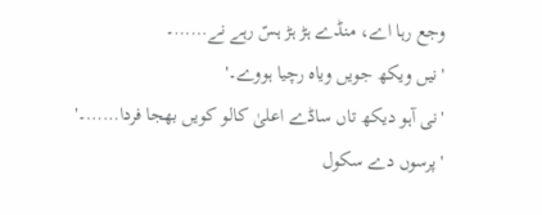وجع رہا اے، منڈے ہڑ ہڑ ہسّ رہے نے……۔
'نیں ویکھ جویں ویاہ رچیا ہووے۔'
'نی آہو دیکھ تاں ساڈے اعلیٰ کالو کویں بھجا فردا……۔'
'پرسوں دے سکول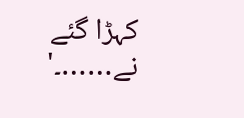کہڑا گئے نے……۔'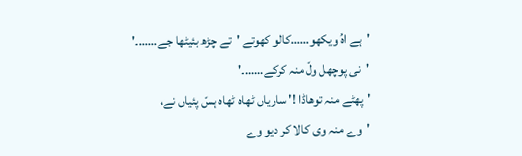'ہے اہُ ویکھو……کالو کھوتے 'تے چڑھ بئیٹھا جے……۔'
'نی پوچھل ولّ منہ کرکے……۔'
'پھٹے منہ توھاڈا !' ساریاں ٹھاہ ٹھاہ ہسّ پئیاں نے،
'وے منہ وی کالا کر دیو وے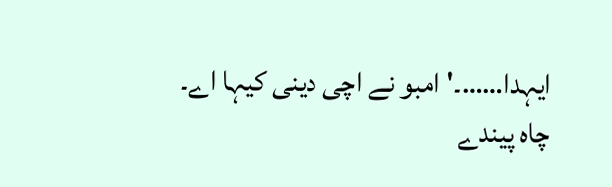ایہدا……۔' امبو نے اچی دینی کیہا اے۔
چاہ پیندے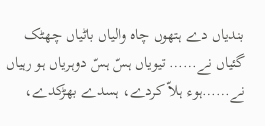بندیاں دے ہتھوں چاہ والیاں باٹیاں چھٹک گئیاں نے…… تیویاں ہسّ ہسّ دوہریاں ہو رہیاں نے……ہوء ہلاّ کردے، ہسدے بھڑکدے،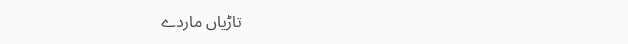تاڑیاں ماردے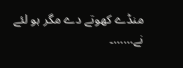منڈے کھوتے دے مگر ہو لئے نے……۔